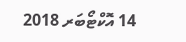14 އޮކްޓޯބަރ 2018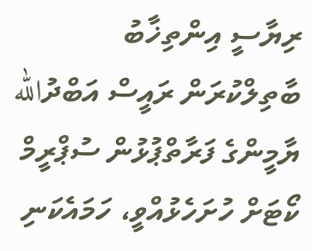ރިޔާސީ އިންތިޚާބު ބާތިލްކުރަން ރައީސް އަބްދުالله ޔާމީންގެ ފަރާތްޕުޅުން ސުޕްރީމް ކޯޓަށް ހުށަހެޅުއްވީ، ހަމައެކަނި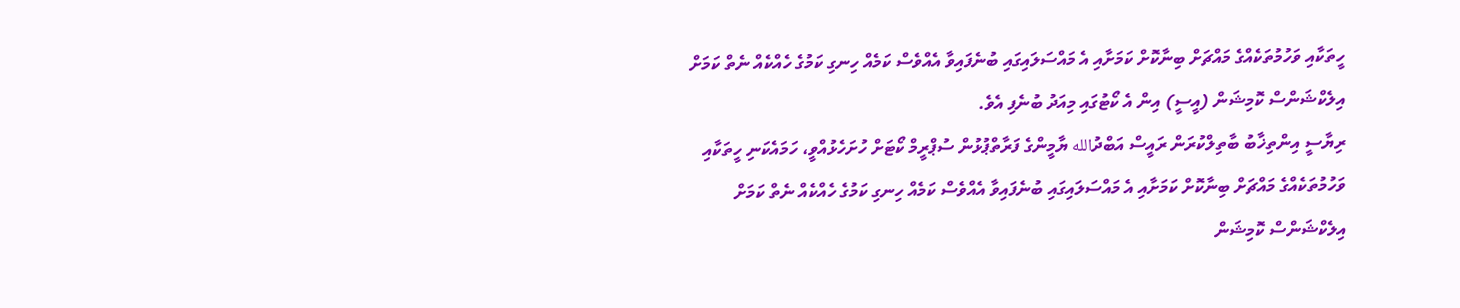ހީތަކާއި ވަހުމުތަކެއްގެ މައްޗަށް ބިނާކޮށް ކަމަށާއި އެ މައްސަލައިގައި ބުނެފައިވާ އެއްވެސް ކަމެއް ހިނގި ކަމުގެ ހެއްކެއް ނެތް ކަމަށް އިލެކްޝަންސް ކޮމިޝަން (އީސީ) އިން އެ ކޯޓުގައި މިއަދު ބުނެފި އެވެ.
ރިޔާސީ އިންތިޚާބު ބާތިލްކުރަން ރައީސް އަބްދުالله ޔާމީންގެ ފަރާތްޕުޅުން ސުޕްރީމް ކޯޓަށް ހުށަހެޅުއްވީ، ހަމައެކަނި ހީތަކާއި ވަހުމުތަކެއްގެ މައްޗަށް ބިނާކޮށް ކަމަށާއި އެ މައްސަލައިގައި ބުނެފައިވާ އެއްވެސް ކަމެއް ހިނގި ކަމުގެ ހެއްކެއް ނެތް ކަމަށް އިލެކްޝަންސް ކޮމިޝަން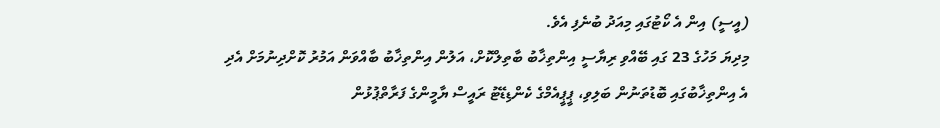(އީސީ) އިން އެ ކޯޓުގައި މިއަދު ބުނެފި އެވެ.
މިދިޔަ މަހުގެ 23 ގައި ބޭއްވި ރިޔާސީ އިންތިޚާބު ބާތިލްކޮށް، އަލުން އިންތިޚާބު ބާއްވަން އަމުރު ކޮށްދިނުމަށް އެދި އެ އިންތިޚާބުގައި ބޮޑުތަނުން ބަލިވި، ޕީޕީއެމްގެ ކެންޑިޑޭޓު ރައީސް ޔާމީންގެ ފަރާތްޕުޅުން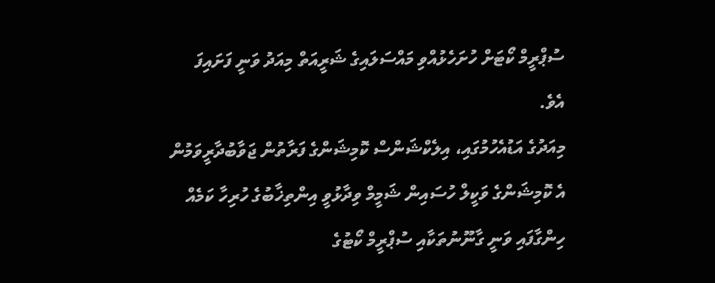ސުޕްރީމް ކޯޓަށް ހުށަހެޅުއްވި މައްސަލައިގެ ޝަރީއަތް މިއަދު ވަނީ ފަށައިފަ އެވެ.
މިއަދުގެ އަޑުއެހުމުގައި، އިލެކްޝަންސް ކޮމިޝަންގެ ފަރާތުން ޖަވާބުދާރީވަމުން އެ ކޮމިޝަންގެ ވަކީލް ހުސައިން ޝަމީމް ވިދާޅުވީ އިންތިޚާބުގެ ހުރިހާ ކަމެއް ހިންގާފައި ވަނީ ގާނޫނުތަކާއި ސުޕްރީމް ކޯޓުގެ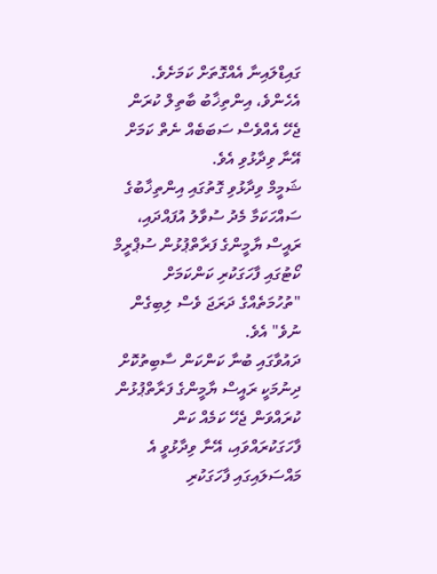ގައިޑްލައިނާ އެއްގޮތަށް ކަމަށެވެ. އެހެންވެ، އިންތިޚާބު ބާތިލް ކުރަން ޖެހޭ އެއްވެސް ސަބަބެއް ނެތް ކަމަށް އޭނާ ވިދާޅުވި އެވެ.
ޝަމީމް ވިދާޅުވި ގޮތުގައި އިންތިޚާބުގެ ސައްހަކަމާ މެދު ސުވާލު އުފައްދައި، ރައީސް ޔާމީންގެ ފަރާތްޕުޅުން ސުޕްރީމް ކޯޓުގައި ފާހަގަކުރި ކަންކަމަށް "ތުހުމަތެއްގެ ދަރަޖަ ވެސް ލިބިގެން ނުވެ" އެވެ.
ދައުވާގައި ބުނާ ކަންކަން ސާބިތުކޮށް ދިނުމަކީ ރައީސް ޔާމީންގެ ފަރާތްޕުޅުން ކުރައްވަން ޖެހޭ ކަމެއް ކަން ފާހަގަކުރައްވައި، އޭނާ ވިދާޅުވީ އެ މައްސަލައިގައި ފާހަގަކުރި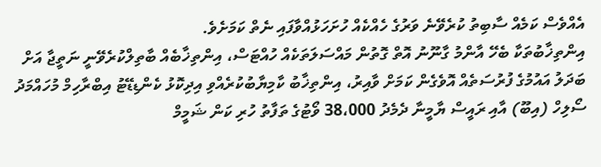އެއްވެސް ކަމެއް ސާބިތު ކުރެވޭނެ ވަރުގެ ހެއްކެއް ހުށަހަޅުއްވާފައި ނެތް ކަމަށެވެ.
އިންތިޚާބުތަކާ ބެހޭ އާންމު ގާނޫނު އޮތް ގޮތުން މައްސަލަތަކެއް ހުއްޓަސް، އިންތިޚާބެއް ބާތިލްކުރެވޭނީ ނަތީޖާ އަށް ބަދަލު އައުމުގެ ފުރުސަތެއް އޮވެގެން ކަމަށް ވާއިރު، އިންތިޚާބު ކާމިޔާބުކުރެއްވި އިދިކޮޅު ކެންޑިޑޭޓު އިބްރާހިމް މުހައްމަދު ސޯލިހް (އިބޫ) އާއި ރައީސް ޔާމީނާ ދެމެދު 38،000 ވޯޓުގެ ތަފާތު ހުރި ކަން ޝަމީމް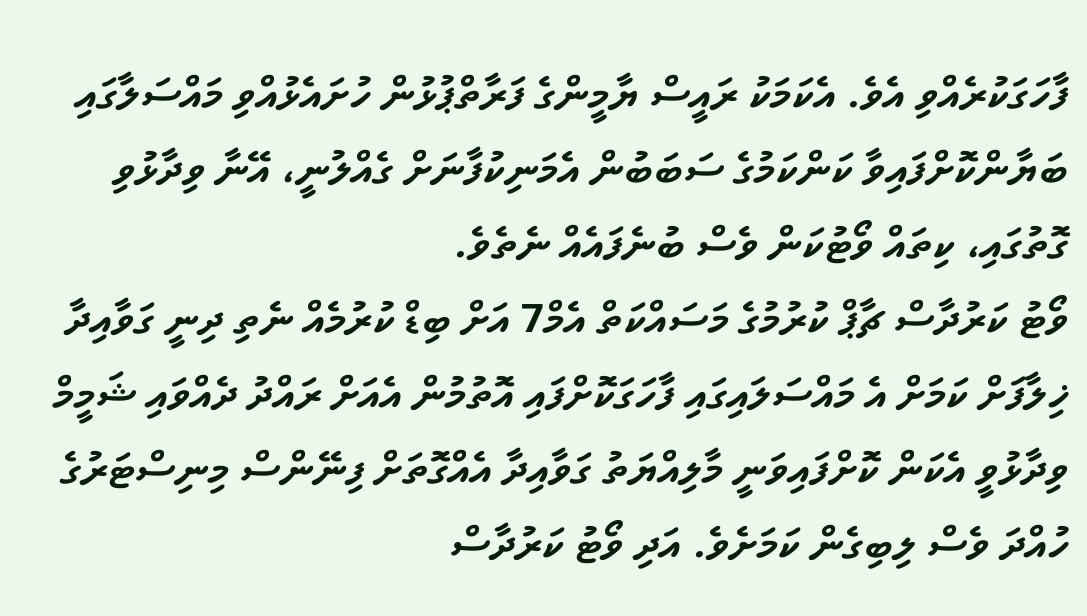ފާހަގަކުރެއްވި އެވެ. އެކަމަކު ރައީސް ޔާމީންގެ ފަރާތްޕުޅުން ހުށައެޅުއްވި މައްސަލާގައި ބަޔާންކޮށްފައިވާ ކަންކަމުގެ ސަބަބުން އެމަނިކުފާނަށް ގެއްލުނީ، އޭނާ ވިދާޅުވި ގޮތުގައި، ކިތައް ވޯޓުކަން ވެސް ބުނެފައެއް ނެތެވެ.
ވޯޓު ކަރުދާސް ޗާޕް ކުރުމުގެ މަސައްކަތް އެމް7 އަށް ބިޑް ކުރުމެއް ނެތި ދިނީ ގަވާއިދާ ޚިލާފަށް ކަމަށް އެ މައްސަލައިގައި ފާހަގަކޮށްފައި އޮތުމުން އެއަށް ރައްދު ދެއްވައި ޝަމީމް ވިދާޅުވީ އެކަން ކޮށްފައިވަނީ މާލިއްޔަތު ގަވާއިދާ އެއްގޮތަށް ފިނޭންސް މިނިސްޓަރުގެ ހުއްދަ ވެސް ލިބިގެން ކަމަށެވެ. އަދި ވޯޓު ކަރުދާސް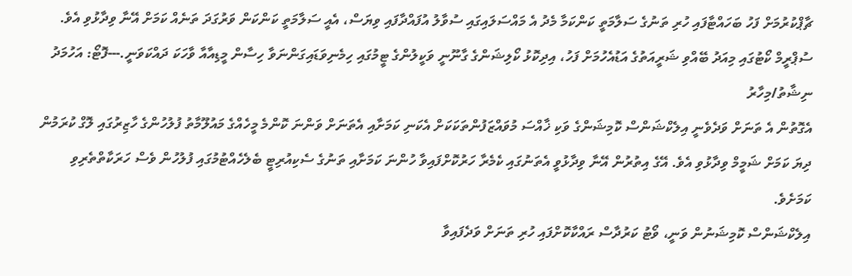ޗާޕްކުރުމަށް ފަހު ބަހައްޓާފައި ހުރި ތަނުގެ ސަލާމަތީ ކަންކަމާ މެދު އެ މައްސަލައިގައި ސުވާލު އުފައްދާފައި ވިޔަސް، އެއީ ސަލާމަތީ ކަންކަން ވަރުގަދަ ތަނެއް ކަމަށް އޭނާ ވިދާޅުވި އެވެ.
ސުޕްރީމް ކޯޓުގައި މިއަދު ބޭއްވި ޝަރީއަތުގެ އަޑުއެހުމަށް ފަހު، އިދިކޮޅު ކޯލިޝަންގެ ގާނޫނީ ވަކީލުންގެ ޓީމުގައި ހިމެނިވަޑައިގަންނަވާ ހިސާން މީޑިއާއާ ވާހަކަ ދައްކަވަނީ.---ފޮޓޯ: އަހުމަދު ނިޝާތު/މިހާރު
އެގޮތުން އެ ތަނަށް ވަދެވެނީ އިލެކްޝަންސް ކޮމިޝަންގެ ވަކި ޚާއްސަ މުވައްޒަފުންތަކަކަށް އެކަނި ކަމަށާއި އެތަނަށް ވަންނަ ކޮންމެ މީހެއްގެ މައުލޫމާތު ފުލުހުންގެ ހާޒިރުގައި ލޮގް ކުރަމުން ދިޔަ ކަމަށް ޝަމީމް ވިދާޅުވި އެވެ. އޭގެ އިތުރުން އޭނާ ވިދާޅުވީ އެތަނުގައި ކެމެރާ ހަރުކޮށްފައިވާ ހުންނަ ކަމަށާއި ތަނުގެ ސެކިއުރިޓީ ބެލެހެއްޓުމުގައި ފުލުހުން ވެސް ހަރަކާތްތެރިވި ކަމަށެވެ.
އިލެކްޝަންސް ކޮމިޝަނުން ވަނީ، ވޯޓު ކަރުދާސް ރައްކާކޮށްފައި ހުރި ތަނަށް ވަދެފައިވާ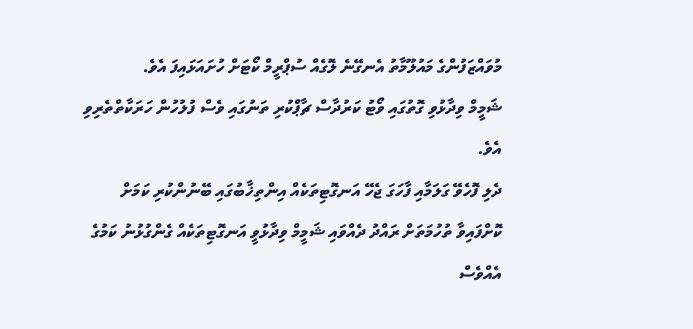މުވައްޒަފުންގެ މައުލޫމާތު އެނގޭނެ ލޮގެއް ސުޕްރީމް ކޯޓަށް ހުށައަޅައިފަ އެވެ.
ޝަމީމް ވިދާޅުވި ގޮތުގައި ވޯޓު ކަރުދާސް ޗާޕްކުރި ތަނުގައި ވެސް ފުލުހުން ހަރަކާތްތެރިވި އެވެ.
ދެލި ފޮހެވޭ ގަލަމާއި ފާހަގަ ޖެހޭ އަނގޮޓިތަކެއް އިންތިޚާބުގައި ބޭނުންކުރި ކަމަށް ކޮށްފައިވާ ތުހުމަތަށް ރައްދު ދެއްވައި ޝަމީމް ވިދާޅުވީ އަނގޮޓިތަކެއް ގެންގުޅުނު ކަމުގެ އެއްވެސް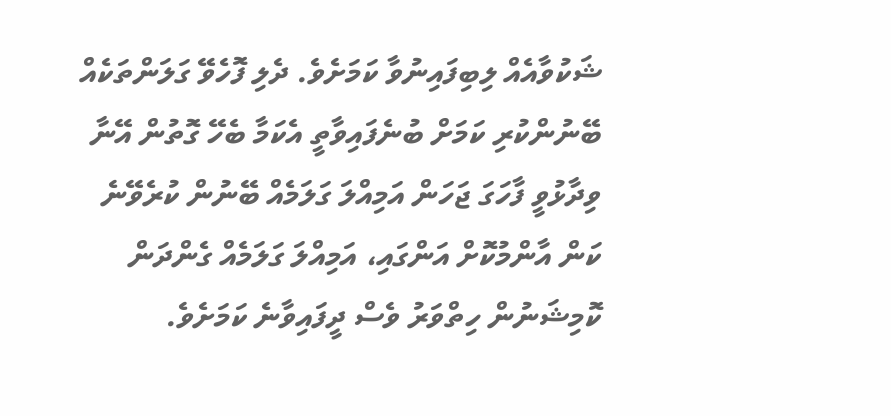ޝަކުވާއެއް ލިބިފައިނުވާ ކަމަށެވެ. ދެލި ފޮހެވޭ ގަލަންތަކެއް ބޭނުންކުރި ކަމަށް ބުނެފައިވާތީ އެކަމާ ބެހޭ ގޮތުން އޭނާ ވިދާޅުވީ ފާހަގަ ޖަހަން އަމިއްލަ ގަލަމެއް ބޭނުން ކުރެވޭނެ ކަން އާންމުކޮށް އަންގައި، އަމިއްލަ ގަލަމެއް ގެންދަން ކޮމިޝަނުން ހިތްވަރު ވެސް ދީފައިވާނެ ކަމަށެވެ.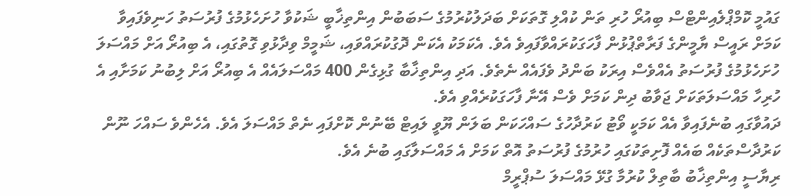ގައުމީ ކޮމްޕްލެއިންޓްސް ބިއުރޯ ހުރި ތަން ކުއްލި ގޮތަކަށް ބަދަލުކުރުމުގެ ސަބަބުން އިންތިޚާބީ ޝަކުވާ ހުށަހެޅުމުގެ ފުރުސަތު ހަނިވެފައިވާ ކަމަށް ރައީސް ޔާމީންގެ ފަރާތްޕުޅުން ފާހަގަކުރައްވާފައިވެ އެވެ. އެކަމަކު އެކަން ދޮގުކުރައްވައި، ޝަމީމް ވިދާޅުވި ގޮތުގައި، އެ ބިއުރޯ އަށް މައްސަލަ ހުށަހެޅުމުގެ ފުރުސަތު އެއްވެސް އިރަކު ބަންދު ވެފައެއް ނެތެވެ. އަދި އިންތިޚާބާ ގުޅިގެން 400 މައްސަލައެއް އެ ބިއުރޯ އަށް ލިބުނު ކަމަށާއި އެ ހުރިހާ މައްސަލަތަކަށް ޖަވާބު ދިން ކަމަށް ވެސް އޭނާ ފާހަގަކުރެއްވި އެވެ.
ދައުވާގައި ބުނެފައިވާ އެއް ކަމަކީ ވޯޓު ކަރުދާހުގެ ސައްހަކަން ބަލަން ޔޫވީ ލައިޓް ބޭނުން ކޮށްފައި ނެތް މައްސަލަ އެވެ. އެހެންވެ ސައްހަ ނޫން ކަރުދާސްތަކެއް ބައެއް ފޮށިތަކުގައި ހުރުމުގެ ފުރުސަތު އޮތް ކަމަށް އެ މައްސަލާގައި ބުނެ އެވެ.
ރިޔާސީ އިންތިޚާބު ބާތިލް ކުރުމާ ގުޅޭ މައްސަލަ ސުޕްރީމް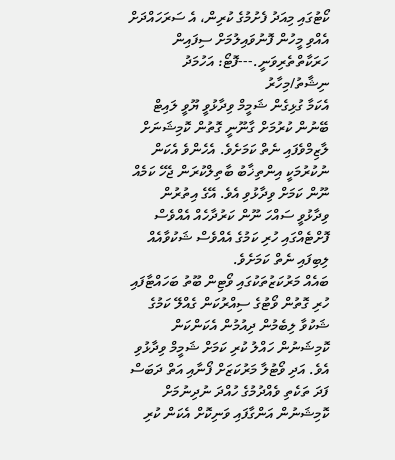ކޯޓުގައި މިއަދު ފެށުމުގެ ކުރިން، އެ ސަރަހައްދަށް އެއްވި މީހުން ފޮނުވައިލުމަށް ސިފައިން ހަރަކާތްތެރިވަނީ.---ފޮޓޯ: އަހުމަދު ނިޝާތު/މިހާރު
އެކަމާ ގުޅިގެން ޝަމީމް ވިދާޅުވީ ޔޫވީ ލައިޓް ބޭނުން ކުރުމަށް ގާނޫނީ ގޮތުން ކޮމިޝަނަށް ލާޒިމްވެފައި ނެތް ކަމަށެވެ. އެހެންވެ އެކަން ނުކުރުމަކީ އިންތިޚާބު ބާތިލްކުރަން ޖެހޭ ކަމެއް ނޫން ކަމަށް ވިދާޅުވި އެވެ. އޭގެ އިތުރުން ވިދާޅުވީ ސައްހަ ނޫން ކަރުދާހެއް އެއްވެސް ފޮށްޓެއްގައި ހުރި ކަމުގެ އެއްވެސް ޝަކުވާއެއް ލިބިފައި ނެތް ކަމަށެވެ.
ބައެއް މަރުކަޒުތަކުގައި ވޯޓިން ބޫތު ބަހައްޓާފައި ހުރި ގޮތުން ވޯޓުގެ ސިއްރުކަން ގެއްލޭ ކަމުގެ ޝަކުވާ ލިބެމުން ދިއުމުން އެކަންކަން ކޮމިޝަނުން ހައްލު ކުރި ކަމަށް ޝަމީމް ވިދާޅުވި އެވެ. އަދި ވޯޓުލާ މަރުކަޒަށް ފޯނާއި އަތް ދަބަސް ފަދަ ތަކެތި ވެއްދުމުގެ ހުއްދަ ނުދިނުމަށް ކޮމިޝަނުން އަންގާފައި ވަނިކޮށް އެކަން ކުރި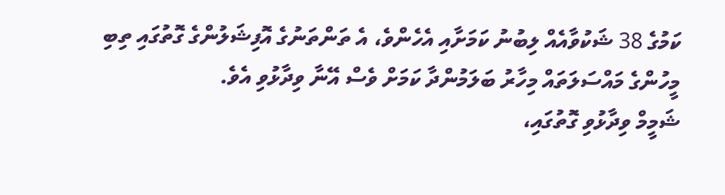ކަމުގެ 38 ޝަކުވާއެއް ލިބުނު ކަމަށާއި އެހެންވެ، އެ ތަންތަނުގެ އޮފިޝަލުންގެ ގޮތުގައި ތިބި މީހުންގެ މައްސަލަތައް މިހާރު ބަލަމުންދާ ކަމަށް ވެސް އޭނާ ވިދާޅުވި އެވެ.
ޝަމީމް ވިދާޅުވި ގޮތުގައި،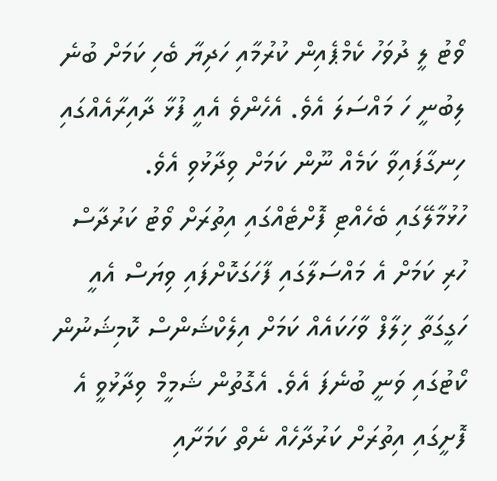ވޯޓު ލީ ދުވަހު ކެމްޕެއިން ކުރުމާއި ހަދިޔާ ބެހި ކަމަށް ބުނެ ލިބުނީ ހަ މައްސަލަ އެވެ. އެހެންވެ އެއީ ފުޅާ ދާއިރާއެއްގައި ހިނގާފައިވާ ކަމެއް ނޫން ކަމަށް ވިދާޅުވި އެވެ.
ހުޅުމާލޭގައި ބެހެއްޓި ފޮށްޓެއްގައި އިތުރަށް ވޯޓު ކަރުދާސް ހުރި ކަމަށް އެ މައްސަލާގައި ފާހަގަކޮށްފައި ވިޔަސް އެއީ ހަގީގަތާ ޚިލާފް ވާހަކައެއް ކަމަށް އިލެކްޝަންސް ކޮމިޝަނުން ކޯޓުގައި ވަނީ ބުނެފަ އެވެ. އެގޮތުން ޝަމީމް ވިދާޅުވީ އެ ފޮށީގައި އިތުރަށް ކަރުދާހެއް ނެތް ކަމަށާއި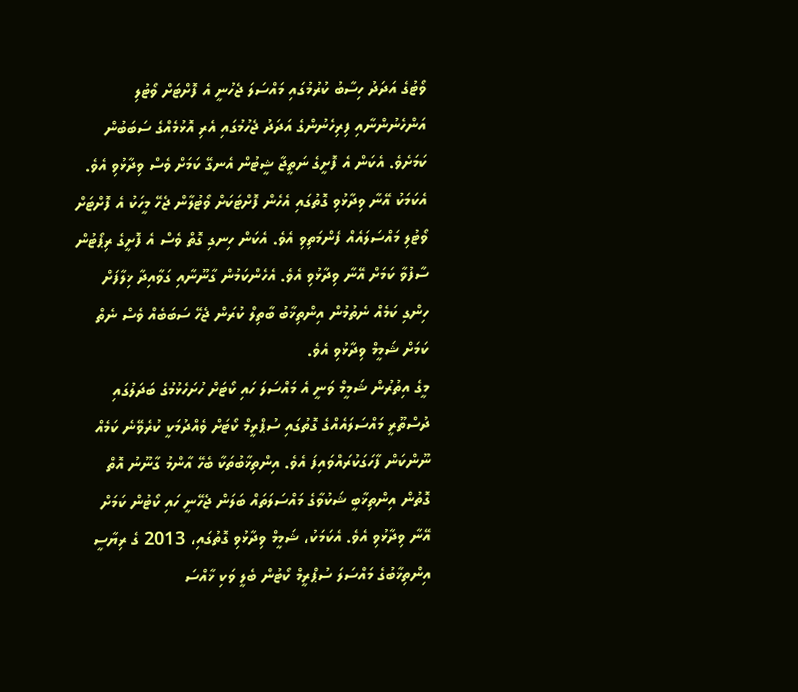ވޯޓުގެ އަދަދު ހިސާބު ކުރުމުގައި މައްސަލަ ޖެހުނީ އެ ފޮށްޓަށް ވޯޓުލި އަންހެނުންނާއި ފިރިހެނުންގެ އަދަދު ޖެހުމުގައި އެރި އޮޅުމެއްގެ ސަބަބުން ކަމަށެވެ. އެކަން އެ ފޮށީގެ ނަތީޖާ ޝީޓުން އެނގޭ ކަމަށް ވެސް ވިދާޅުވި އެވެ.
އެކަމަކު އޭނާ ވިދާޅުވި ގޮތުގައި އެހެން ފޮށްޓަކަށް ވޯޓުލާން ޖެހޭ މީހަކު އެ ފޮށްޓަށް ވޯޓުލި މައްސަލައެއް ފެންމަތިވި އެވެ. އެކަން ހިނގި ގޮތް ވެސް އެ ފޮށީގެ ރިޕޯޓުން ސާފުވާ ކަމަށް އޭނާ ވިދާޅުވި އެވެ. އެހެންކަމުން ގާނޫނާއި ގަވާއިދާ ޚިލާފަށް ހިންގި ކަމެއް ނެތުމުން އިންތިޚާބު ބާތިލް ކުރަން ޖެހޭ ސަބަބެއް ވެސް ނެތް ކަމަށް ޝަމީމް ވިދާޅުވި އެވެ.
މީގެ އިތުރުން ޝަމީމް ވަނީ އެ މައްސަލަ ހައި ކޯޓަށް ހުށަހެޅުމުގެ ބަދަލުގައި ދުސްތޫރީ މައްސަލައެއްގެ ގޮތުގައި ސުޕްރީމް ކޯޓަށް ވެއްދުމަކީ ކުރެވޭނެ ކަމެއް ނޫންކަން ފާހަގަކުރައްވައިފަ އެވެ. އިންތިޚާބުތަކާ ބެހޭ އާންމު ގާނޫނު އޮތް ގޮތުން އިންތިޚާބީ ޝަކުވާގެ މައްސަލަތައް ބަލަން ޖެހޭނީ ހައި ކޯޓުން ކަމަށް އޭނާ ވިދާޅުވި އެވެ. އެކަމަކު، ޝަމީމް ވިދާޅުވި ގޮތުގައި، 2013 ގެ ރިޔާސީ އިންތިޚާބުގެ މައްސަލަ ސުޕްރީމް ކޯޓުން ބެލީ ވަކި ޚާއްސަ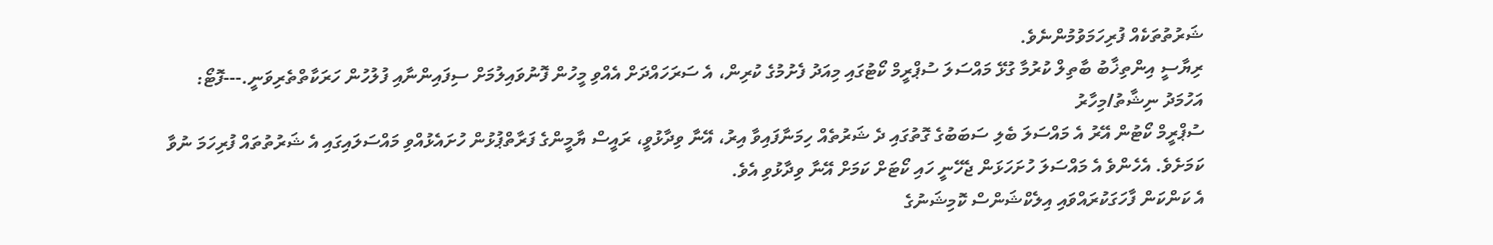ޝަރުތުތަކެއް ފުރިހަމަވުމުންނެވެ.
ރިޔާސީ އިންތިޚާބު ބާތިލް ކުރުމާ ގުޅޭ މައްސަލަ ސުޕްރީމް ކޯޓުގައި މިއަދު ފެށުމުގެ ކުރިން، އެ ސަރަހައްދަށް އެއްވި މީހުން ފޮނުވައިލުމަށް ސިފައިންނާއި ފުލުހުން ހަރަކާތްތެރިވަނީ.---ފޮޓޯ: އަހުމަދު ނިޝާތު/މިހާރު
ސުޕްރީމް ކޯޓުން އޭރު އެ މައްސަލަ ބެލި ސަބަބުގެ ގޮތުގައި ދެ ޝަރުތެއް ހިމަނާފައިވާ އިރު، އޭނާ ވިދާޅުވީ، ރައީސް ޔާމީންގެ ފަރާތްޕުޅުން ހުށައެޅުއްވި މައްސަލައިގައި އެ ޝަރުތުތައް ފުރިހަމަ ނުވާ ކަމަށެވެ. އެހެންވެ އެ މައްސަލަ ހުށަހަޅަން ޖެހޭނީ ހައި ކޯޓަށް ކަމަށް އޭނާ ވިދާޅުވި އެވެ.
އެ ކަންކަން ފާހަގަކުރައްވައި އިލެކްޝަންސް ކޮމިޝަނުގެ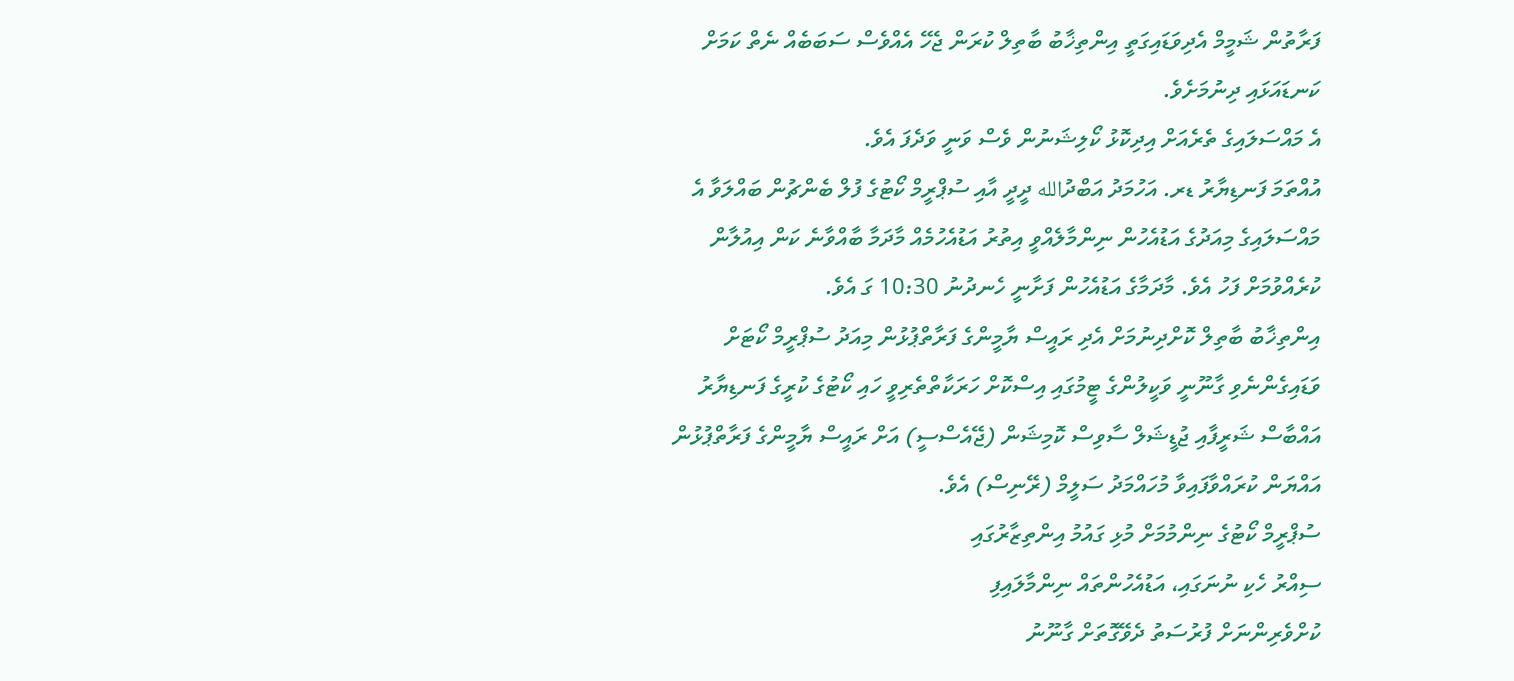ފަރާތުން ޝަމީމް އެދިވަޑައިގަތީ އިންތިޚާބު ބާތިލް ކުރަން ޖެހޭ އެއްވެސް ސަބަބެއް ނެތް ކަމަށް ކަނޑައަޅައި ދިނުމަށެވެ.
އެ މައްސަލައިގެ ތެރެއަށް އިދިކޮޅު ކޯލިޝަނުން ވެސް ވަނީ ވަދެފަ އެވެ.
އުއްތަމަ ފަނޑިޔާރު ޑރ. އަހުމަދު އަބްދުالله ދީދީ އާއި ސުޕްރީމް ކޯޓުގެ ފުލް ބެންޗުން ބައްލަވާ އެ މައްސަލައިގެ މިއަދުގެ އަޑުއެހުން ނިންމާލެއްވީ އިތުރު އަޑުއެހުމެއް މާދަމާ ބާއްވާނެ ކަން އިއުލާން ކުރެއްވުމަށް ފަހު އެވެ. މާދަމާގެ އަޑުއެހުން ފަށާނީ ހެނދުނު 10:30 ގަ އެވެ.
އިންތިޚާބު ބާތިލް ކޮށްދިނުމަށް އެދި ރައީސް ޔާމީންގެ ފަރާތްޕުޅުން މިއަދު ސުޕްރީމް ކޯޓަށް ވަޑައިގެންނެވި ގާނޫނީ ވަކީލުންގެ ޓީމުގައި އިސްކޮށް ހަރަކާތްތެރިވީ ހައި ކޯޓުގެ ކުރީގެ ފަނޑިޔާރު އައްބާސް ޝަރީފާއި ޖުޑީޝަލް ސާވިސް ކޮމިޝަން (ޖޭއެސްސީ) އަށް ރައީސް ޔާމީންގެ ފަރާތްޕުޅުން އައްޔަން ކުރައްވާފައިވާ މުހައްމަދު ސަލީމް (ރޭނިސް) އެވެ.
ސުޕްރީމް ކޯޓުގެ ނިންމުމަށް މުޅި ގައުމު އިންތިޒާރުގައި
ސިއްރު ހެކި ނުނަގައި، އަޑުއެހުންތައް ނިންމާލައިފި
ކުށްވެރިންނަށް ފުރުސަތު ދެވޭގޮތަށް ގާނޫނު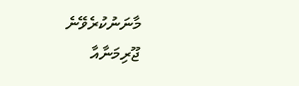މާނަނުކުރެވޭނެ
ޖޫރިމަނާއާ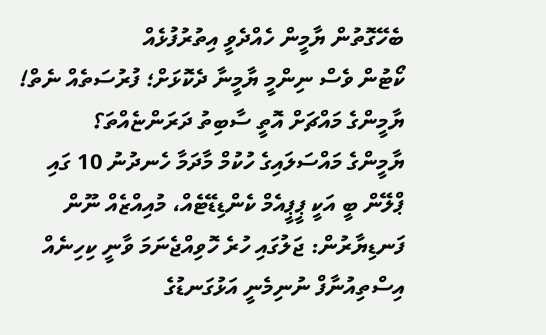ބެހޭގޮތުން ޔާމީން ހެއްދެވީ އިތުރުފުޅެއް
ކޯޓުން ވެސް ނިންމީ ޔާމީނާ ދެކޮޅަށް؛ ފުރުސަތެއް ނެތް!
ޔާމީންގެ މައްޗަށް އޮތީ ސާބިތު ދަރަންޏެއްތަ؟
ޔާމީންގެ މައްސަލައިގެ ހުކުމް މާދަމާ ހެނދުނު 10 ގައި
ޕްލޭން ބީ އަކީ ޕީޕީއެމް ކެންޑިޑޭޓެއް، މުއިއްޒެއް ނޫން
ފަނޑިޔާރުން: ޖަލުގައި ހުރެ ހޮވިއްޖެނަމަ ވާނީ ކިހިނެއް
އިސްތިއުނާފް ނުނިމެނީ އަޅުގަނޑުގެ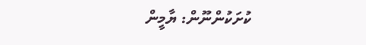ކުށަކުންނޫން: ޔާމީން